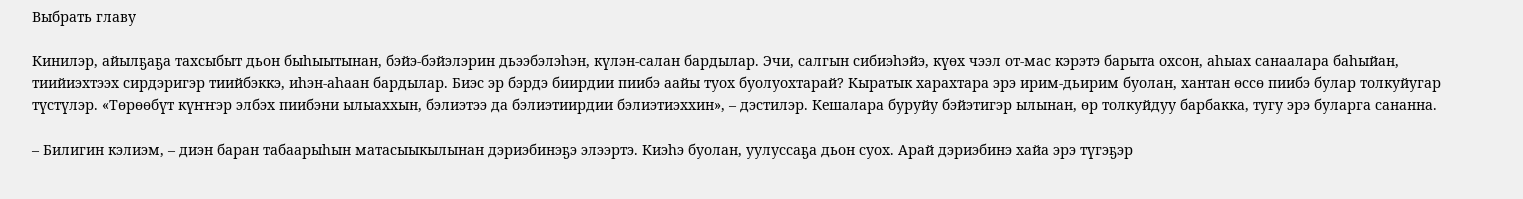Выбрать главу

Кинилэр, айылҕаҕа тахсыбыт дьон быһыытынан, бэйэ-бэйэлэрин дьээбэлэһэн, күлэн-салан бардылар. Эчи, салгын сибиэһэйэ, күөх чээл от-мас кэрэтэ барыта охсон, аһыах санаалара баһыйан, тиийиэхтээх сирдэригэр тиийбэккэ, иһэн-аһаан бардылар. Биэс эр бэрдэ биирдии пиибэ аайы туох буолуохтарай? Кыратык харахтара эрэ ирим-дьирим буолан, хантан өссө пиибэ булар толкуйугар түстүлэр. «Төрөөбүт күҥҥэр элбэх пиибэни ылыаххын, бэлиэтээ да бэлиэтиирдии бэлиэтиэххин», – дэстилэр. Кешалара буруйу бэйэтигэр ылынан, өр толкуйдуу барбакка, тугу эрэ буларга сананна.

– Билигин кэлиэм, – диэн баран табаарыһын матасыыкылынан дэриэбинэҕэ элээртэ. Киэһэ буолан, уулуссаҕа дьон суох. Арай дэриэбинэ хайа эрэ түгэҕэр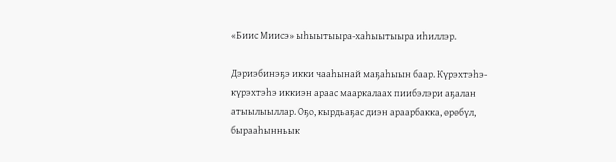«Биис Миисэ» ыһыытыыра-хаһыытыыра иһиллэр.

Дэриэбинэҕэ икки чааһынай маҕаһыын баар. Күрэхтэһэ-күрэхтэһэ иккиэн араас мааркалаах пиибэлэри аҕалан атыылыыллар. Оҕо, кырдьаҕас диэн араарбакка, өрөбүл, бырааһынньык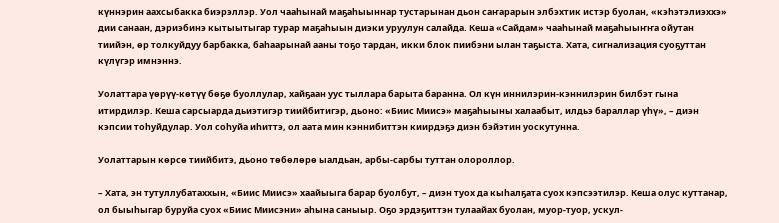күннэрин аахсыбакка биэрэллэр. Уол чааһынай маҕаһыыннар тустарынан дьон саҥарарын элбэхтик истэр буолан, «кэһэтэлиэххэ» дии санаан, дэриэбинэ кытыытыгар турар маҕаһыын диэки уруулун салайда. Кеша «Сайдам» чааһынай маҕаһыыҥҥа ойутан тиийэн, өр толкуйдуу барбакка, баһаарынай ааны тоҕо тардан, икки блок пиибэни ылан таҕыста. Хата, сигнализация суоҕуттан күлүгэр имнэннэ.

Уолаттара үөрүү-көтүү бөҕө буоллулар, хайҕаан уус тыллара барыта баранна. Ол күн иннилэрин-кэннилэрин билбэт гына итирдилэр. Кеша сарсыарда дьиэтигэр тиийбитигэр, дьоно: «Биис Миисэ» маҕаһыыны халаабыт, илдьэ бараллар үһү», – диэн кэпсии тоһуйдулар. Уол соһуйа иһиттэ, ол аата мин кэннибиттэн киирдэҕэ диэн бэйэтин уоскутунна.

Уолаттарын көрсө тиийбитэ, дьоно төбөлөрө ыалдьан, арбы-сарбы туттан олороллор.

– Хата, эн тутуллубатаххын, «Биис Миисэ» хаайыыга барар буолбут, – диэн туох да кыһалҕата суох кэпсээтилэр. Кеша олус куттанар, ол быыһыгар буруйа суох «Биис Миисэни» аһына саныыр. Оҕо эрдэҕиттэн тулаайах буолан, муор-туор, ускул-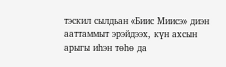тэскил сылдьан «Биис Миисэ» диэн ааттаммыт эрэйдээх, күн ахсын арыгы иһэн төһө да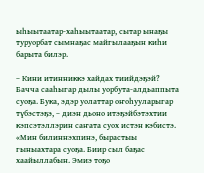ыһыытаатар-хаһыытаатар, сытар ынаҕы туруорбат сымнаҕас майгылааҕын киһи барыта билэр.

– Кини итинниккэ хайдах тиийдэҕэй? Бачча сааһыгар дылы уорбута-алдьаппыта суоҕа. Бука, эдэр уолаттар оҥоһууларыгар түбэстэҕэ, – диэн дьоно итэҕэйбэтэхтии кэпсэтэллэрин саҥата суох истэн кэбистэ. «Мин билиннэхпинэ, бырастыы гыныахтара суоҕа. Биир сыл баҕас хаайыллабын. Эмиэ тоҕо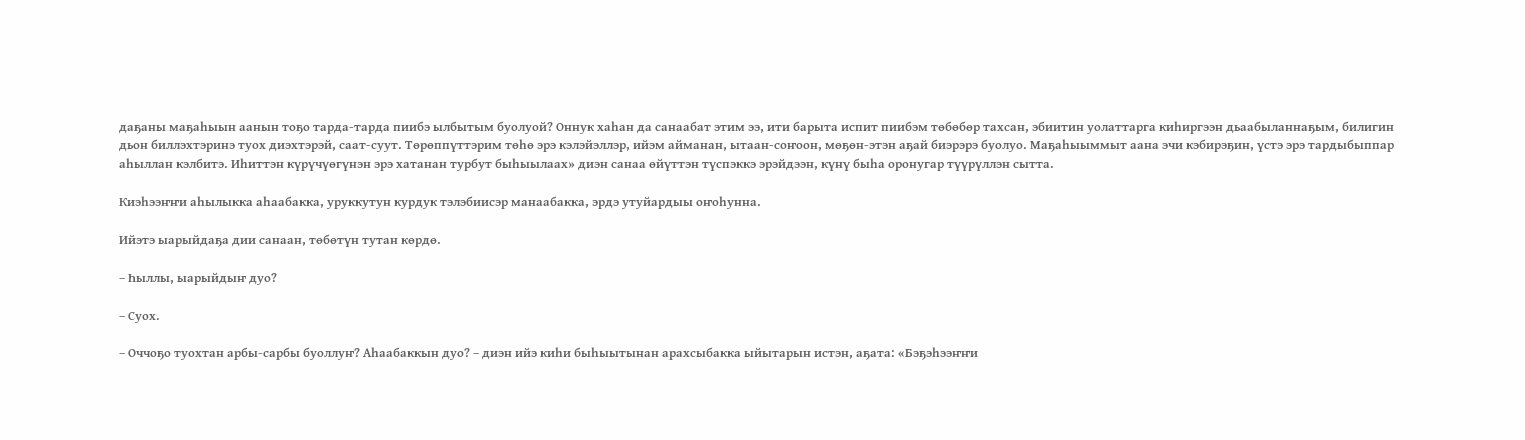даҕаны маҕаһыын аанын тоҕо тарда-тарда пиибэ ылбытым буолуой? Оннук хаһан да санаабат этим ээ, ити барыта испит пиибэм төбөбөр тахсан, эбиитин уолаттарга киһиргээн дьаабыланнаҕым, билигин дьон биллэхтэринэ туох диэхтэрэй, саат-суут. Төрөппүттэрим төһө эрэ кэлэйэллэр, ийэм айманан, ытаан-соҥоон, мөҕөн-этэн аҕай биэрэрэ буолуо. Маҕаһыыммыт аана эчи кэбирэҕин, үстэ эрэ тардыбыппар аһыллан кэлбитэ. Иһиттэн күрүчүөгүнэн эрэ хатанан турбут быһыылаах» диэн санаа өйүттэн түспэккэ эрэйдээн, күнү быһа оронугар түүрүллэн сытта.

Киэһээҥҥи аһылыкка аһаабакка, уруккутун курдук тэлэбиисэр манаабакка, эрдэ утуйардыы оҥоһунна.

Ийэтэ ыарыйдаҕа дии санаан, төбөтүн тутан көрдө.

– Һыллы, ыарыйдыҥ дуо?

– Суох.

– Оччоҕо туохтан арбы-сарбы буоллуҥ? Аһаабаккын дуо? – диэн ийэ киһи быһыытынан арахсыбакка ыйытарын истэн, аҕата: «Бэҕэһээҥҥи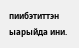пиибэтиттэн ыарыйда ини.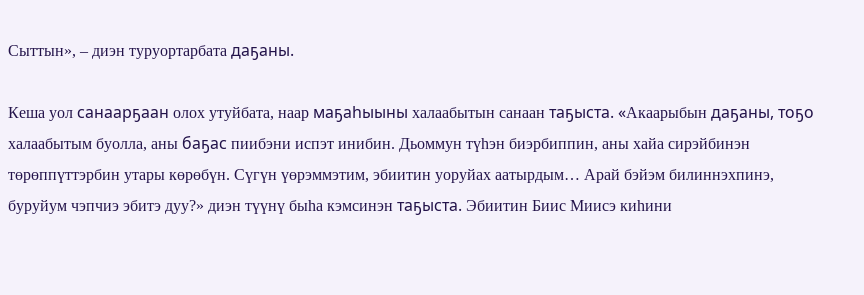Сыттын», – диэн туруортарбата даҕаны.

Кеша уол санаарҕаан олох утуйбата, наар маҕаһыыны халаабытын санаан таҕыста. «Акаарыбын даҕаны, тоҕо халаабытым буолла, аны баҕас пиибэни испэт инибин. Дьоммун түһэн биэрбиппин, аны хайа сирэйбинэн төрөппүттэрбин утары көрөбүн. Сүгүн үөрэммэтим, эбиитин уоруйах аатырдым… Арай бэйэм билиннэхпинэ, буруйум чэпчиэ эбитэ дуу?» диэн түүнү быһа кэмсинэн таҕыста. Эбиитин Биис Миисэ киһини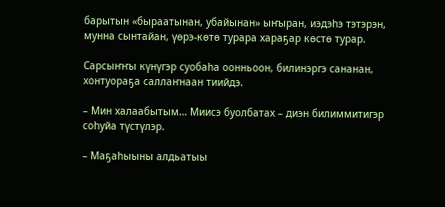барытын «быраатынан, убайынан» ыҥыран, иэдэһэ тэтэрэн, мунна сынтайан, үөрэ-көтө турара хараҕар көстө турар.

Сарсыҥҥы күнүгэр суобаһа оонньоон, билинэргэ сананан, хонтуораҕа саллаҥнаан тиийдэ.

– Мин халаабытым… Миисэ буолбатах – диэн билиммитигэр соһуйа түстүлэр.

– Маҕаһыыны алдьатыы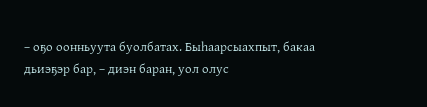– оҕо оонньуута буолбатах. Быһаарсыахпыт, бакаа дьиэҕэр бар, – диэн баран, уол олус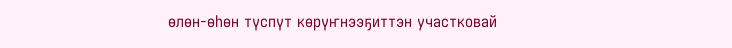өлөн-өһөн түспүт көрүҥнээҕиттэн участковай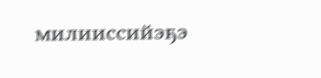милииссийэҕэ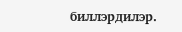биллэрдилэр.